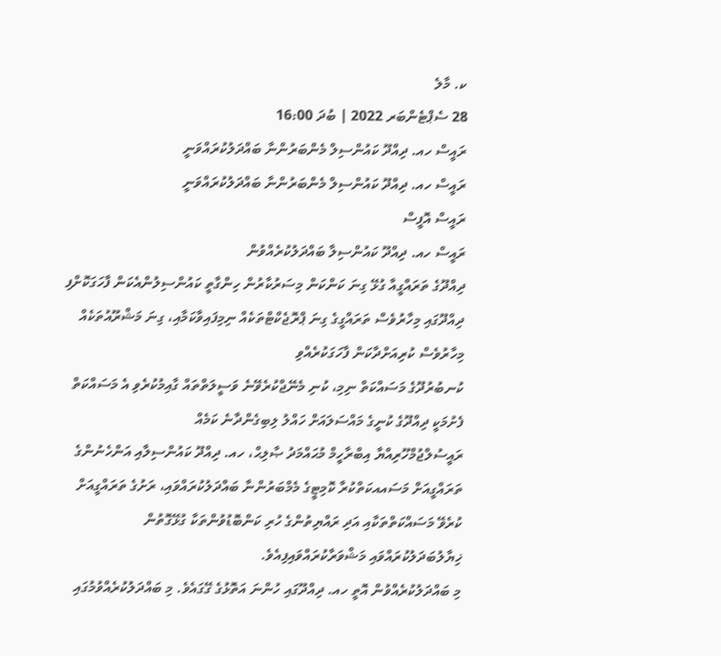ކ. މާލެ
28 ސެޕްޓެންބަރ 2022 | ބުދަ 16:00
ރައީސް ހއ. ދިއްދޫ ކައުންސިލް މެންބަރުންނާ ބައްދަލުކުރައްވަނީ
ރައީސް ހއ. ދިއްދޫ ކައުންސިލް މެންބަރުންނާ ބައްދަލުކުރައްވަނީ
ރައީސް އޮފީސް
ރައީސް ހއ. ދިއްދޫ ކައުންސިލާ ބައްދަލުކުރެއްވުން
ދިއްދޫގެ ތަރައްގީއާ ގުޅޭ ގިނަ ކަންކަން މިސަރުކާރުން ހިންގާތީ ކައުންސިލުންއެކަން ފާހަގަކޮށްފި
ދިއްދޫގައި މިހާރުވެސް ތަރައްގީގެ ގިނަ ޕްރޮޖެކްޓްތަކެއް ނިމިފައިވާކަމާއި، ގިނަ މަޝްރޫއުތަކެއް މިހާރުވެސް ކުރިއަށްދާކަން ފާހަގަކުރެއްވި
ކުނބުރުދޫގެ މަސައްކަތް ނިމި، ކުނި މެނޭޖްކުރެވޭނެ ވަސީލަތްތައް ގާއިމުކުރެވި އެ މަސައްކަތް ފެށުމަކީ ދިއްދޫގެ ކުނީގެ މައްސަލައަށް ހައްލު ލިބިގެންދާނެ ކަމެއް
ރައީސުލްޖުމްހޫރިއްޔާ އިބްރާހީމް މުޙައްމަދު ޞާލިޙް، ހއ. ދިއްދޫ ކައުންސިލާއި އަންހެނުންގެ ތަރައްގީއަށް މަސައއކަތްކުރާ ކޮމިޓީގެ މެމްބަރުންނާ ބައްދަލުކުރައްވައި، ރަށުގެ ތަރައްގީއަށް ކުރެވޭ މަސައްކަތްތަކާއި އަދި ރައްޔިތުންގެ ހުރި ކަންބޮޑުވުންތަކާ ގުޅޭގޮތުން ޚިޔާލުބަދަލުކުރައްވައި މަޝްވަރާކުރައްވައިފިއެވެ.
މި ބައްދަލުކުރެއްވުން އޮތީ ހއ. ދިއްދޫގައި ހުންނަ އަތޮޅުގެ ގޭގައެވެ. މި ބައްދަލުކުރެއްވުމުގައި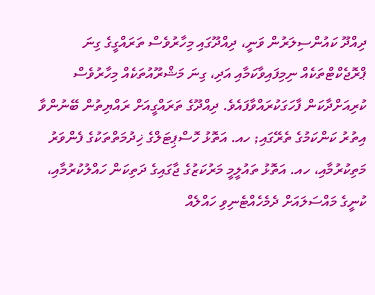ދިއްދޫ ކައުންސިލަރުން ވަނީ، ދިއްދޫގައި މިހާރުވެސް ތަރައްގީގެ ގިނަ ޕްރޮޖެކްޓްތަކެއް ނިމިފައިވާކަމާއި އަދި، ގިނަ މަޝްރޫއުތަކެއް މިހާރުވެސް ކުރިއަށްދާކަން ފާހަގަކުރައްވާފައެވެ. ދިއްދޫގެ ތަރައްގީއަށް ރައްޔިތުން ބޭނުންވާ އިތުރު ކަންކަމުގެ ތެރޭގައި; ހއ. އަތޮޅު ހޮސްޕިޓަލްގެ ޚިދުމަތްތަކުގެ ފެންވަރު މަތިކުރުމާއި، ހއ. އަތޮޅު ތައުލީމީ މަރުކަޒުގެ ޖާގައިގެ ދަތިކަން ހައްލުކުރުމާއި، ކުނީގެ މައްސަލައަށް ދެމެހެއްޓެނިވި ހައްލެއް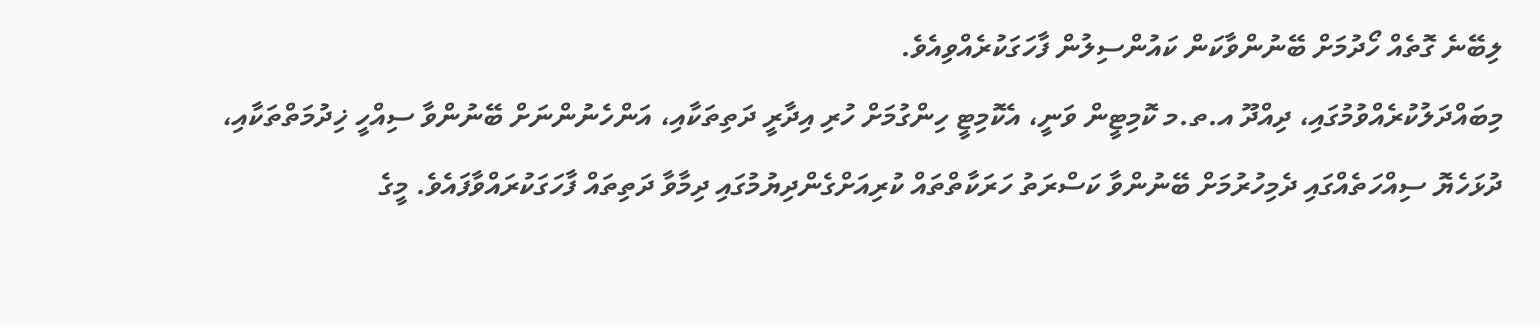ލިބޭނެ ގޮތެއް ހޯދުމަށް ބޭނުންވާކަން ކައުންސިލުން ފާހަގަކުރެއްވިއެވެ.
މިބައްދަލުކުރެއްވުމުގައި، ދިއްދޫ އ.ތ.މ ކޮމިޓީން ވަނީ، އެކޮމިޓީ ހިންގުމަށް ހުރި އިދާރީ ދަތިތަކާއި، އަންހެނުންނަށް ބޭނުންވާ ސިއްހީ ޚިދުމަތްތަކާއި، ދުޅަހެޔޮ ސިއްހަތެއްގައި ދެމިހުރުމަށް ބޭނުންވާ ކަސްރަތު ހަރަކާތްތައް ކުރިއަށްގެންދިޔުމުގައި ދިމާވާ ދަތިތައް ފާހަގަކުރައްވާފައެވެ. މީގެ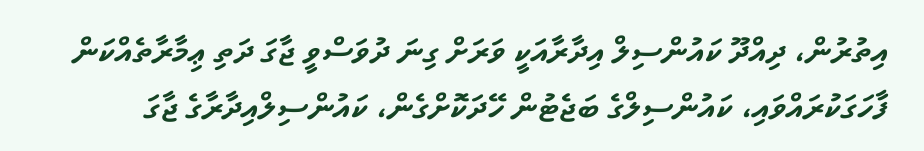އިތުރުން، ދިއްދޫ ކައުންސިލް އިދާރާއަކީ ވަރަށް ގިނަ ދުވަސްވީ ޖާގަ ދަތި ޢިމާރާތެއްކަން ފާހަގަކުރައްވައި، ކައުންސިލްގެ ބަޖެޓުން ހޭދަކޮށްގެން، ކައުންސިލްއިދާރާގެ ޖާގަ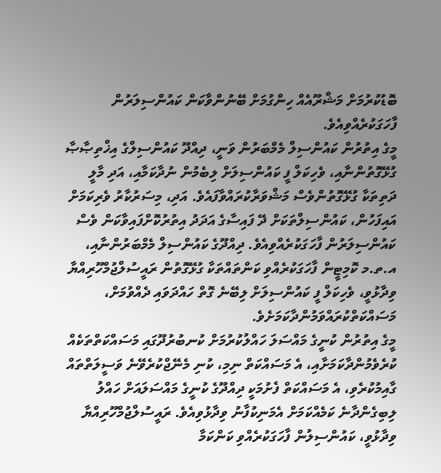ބޮޑުކުރުމަށް މަޝްރޫއެއް ހިންގުމަށް ބޭނުންވާކަން ކައުންސިލަރުން ފާހަގަކުރެއްވިއެވެ.
މީގެ އިތުރުން ކައުންސިލް މެމްބަރުން ވަނީ، ދިއްދޫ ކައުންސިލްގެ އިޚްތިޞާޞާ ގުޅޭގޮތުންނާއި، ވެހިކަލް ފީ ކައުންސިލަށް ލިބެމުން ނުދާކަމާއި، އަދި މާލީ ދަތިތަކާ ގުޅޭގޮތުންވެސް މަޝްވަރާކުރައްވާފައެވެ. އަދި، މިސަރުކާރު ވެރިކަމަށް އައިފަހުން، ކައުންސިލްތަކަށް ދޭ ފައިސާގެ އަދަދު އިތުރުކޮށްފައިވާކަން ވެސް ކައުންސިލަރުން ފާހަގަކުރެއްވިއެވެ. ދިއްދޫގެ ކައުންސިލް މެމްބަރުންނާއި، އ.ތ.މ ކޮމިޓީން ފާހަގަކުރެއްވި ކަންތައްތަކާ ގުޅޭގޮތުން ރައީސުލްޖުމްހޫރިއްޔާ ވިދާޅުވީ، ވެހިކަލް ފީ ކައުންސިލަށް ލިބޭނެ ގޮތް ހައްދަވައި ދެއްވުމަށް، މަސައްކަތްކުރައްވަމުންދާކަމަށެވެ.
މީގެ އިތުރުން ކުނީގެ މައްސަލަ ހައްލުކުރުމަށް ކުނބުރުދޫގައި މަސައްކަތްތަކެއް ކުރެވެމުންދާކަމަށާއި، އެ މަސައްކަތް ނިމި، ކުނި މެނޭޖްކުރެވޭނެ ވަސީލަތްތައް ގާއިމުކުރެވި، އެ މަސައްކަތް ފެށުމަކީ ދިއްދޫގެ ކުނީގެ މައްސަލައަށް ހައްލު ލިބިގެންދާނެ ކަމެއްކަމަށް އެމަނިކުފާނު ވިދާޅުވިއެވެ. ރައީސުލްޖުމްހޫރިއްޔާ ވިދާޅުވީ، ކައުންސިލުން ފާހަގަކުރެއްވި ކަންކަމާ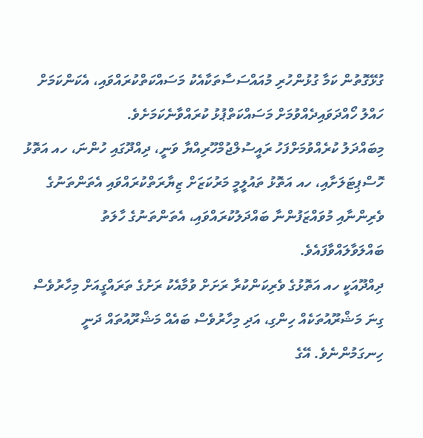ގުޅޭގޮތުން ކަމާ ގުޅުންހުރި މުއައްސަސާތަކާއެކު މަސައްކަތްކުރައްވައި، އެކަންކަމަށް ހައްލު ހޯއްދަވައިދެއްވުމަށް މަސައްކަތްޕުޅު ކުރައްވާނެކަމަށެވެ.
މިބައްދަލު ކުރެއްވުމަށްފަހު ރައީސުލްޖުމްހޫރިއްޔާ ވަނީ، ދިއްދޫގައި ހުންނަ، ހއ އަތޮޅު ހޮސްޕިޓަލަށާއި، ހއ އަތޮޅު ތައުލީމީ މަރުކަޒަށް ޒިޔާރަތްކުރައްވައި އެތަންތަނުގެ ވެރިންނާއި މުވައްޒަފުންނާ ބައްދަލުކުރައްވައި، އެތަންތަނުގެ ހާލަތު ބައްލަވާލައްވާފައެވެ.
ދިއްދޫއަކީ ހއ އަތޮޅުގެ ވެރިކަންކުރާ ރަށަށް ވުމާއެކު ރަށުގެ ތަރައްގީއަށް މިހާރުވެސް ގިނަ މަޝްރޫއުތަކެއް ހިންގި، އަދި މިހާރުވެސް ބައެއް މަޝްރޫއުތައް ދަނީ ހިނގަމުންނެވެ. އޭގެ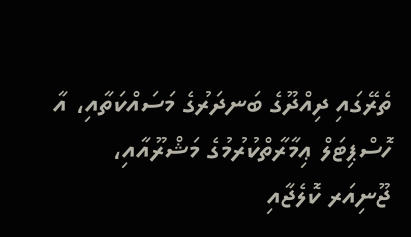ތެރޭގައި ދިއްދޫގެ ބަނދަރުގެ މަސައްކަތާއި، އާ ހޮސްޕިޓަލް ޢިމާރާތްކުރުމުގެ މަޝްރޫއާއި، ޖޫނިއަރ ކޮލެޖާއި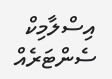އިސްލާމިކް ސެންޓަރެއް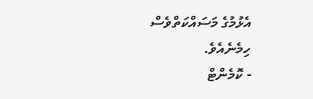އެޅުމުގެ މަސައްކަތްވެސް ހިމެނެއެވެ.
- ކޮމެންޓް